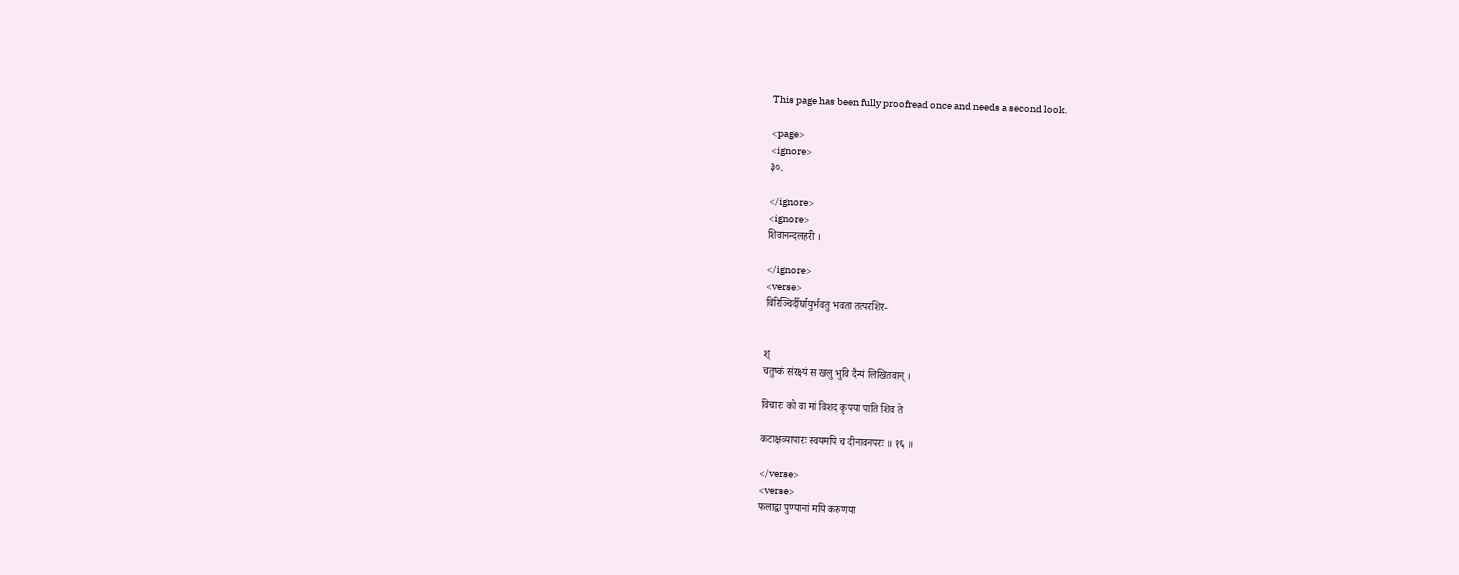This page has been fully proofread once and needs a second look.

<page>
<ignore>
३०.

</ignore>
<ignore>
शिवानन्दलहरी ।

</ignore>
<verse>
विरिञ्चिर्दीर्घायुर्भवतु भवता तत्परशिर-


श्
चतुष्कं संरक्ष्यं स खलु भुवि दैन्यं लिखितवान् ।

विचारः को वा मां विशद कृपया पाति शिव ते

कटाक्षव्यापारः स्वयमपि च दीनावनपरः ॥ १६ ॥

</verse>
<verse>
फलाद्वा पुण्यानां मयि करुणया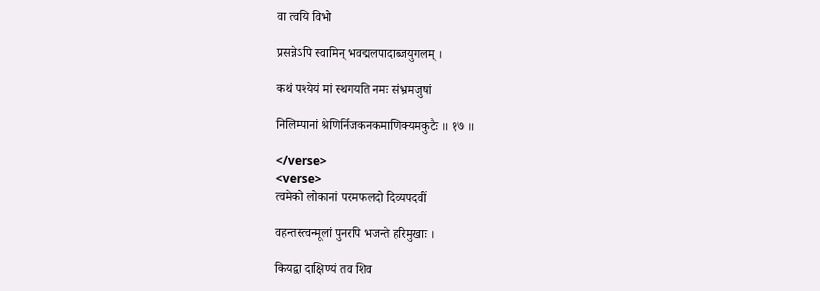वा त्वयि विभो

प्रसन्नेऽपि स्वामिन् भवद्मलपादाब्जयुगलम् ।

कथं पश्येयं मां स्थगयति नमः संभ्रमजुषां

निलिम्पानां श्रेणिर्निजकनकमाणिक्यमकुटैः ॥ १७ ॥

</verse>
<verse>
त्वमेको लोकानां परमफलदो दिव्यपदवीं

वहन्तस्त्वन्मूलां पुनरपि भजन्ते हरिमुखाः ।

कियद्वा दाक्षिण्यं तव शिव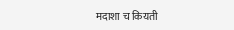मदाशा च कियती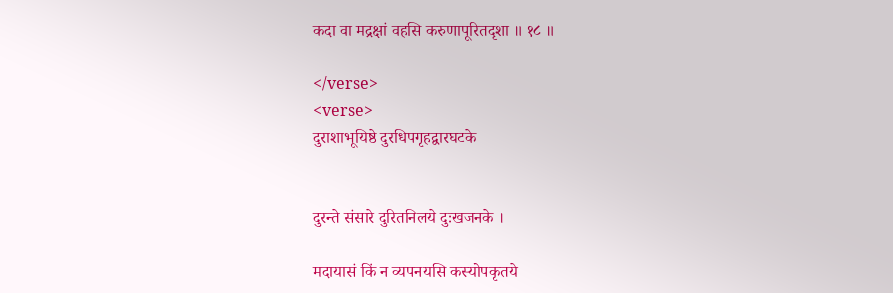कदा वा मद्रक्षां वहसि करुणापूरितदृशा ॥ १८ ॥

</verse>
<verse>
दुराशाभूयिष्ठे दुरधिपगृहद्वारघटके


दुरन्ते संसारे दुरितनिलये दुःखजनके ।

मदायासं किं न व्यपनयसि कस्योपकृतये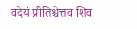वदेयं प्रीतिश्चेत्तव शिव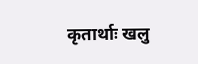कृतार्थाः खलु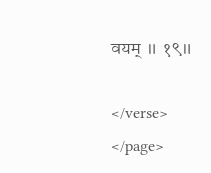वयम् ॥ १९॥

</verse>
</page>